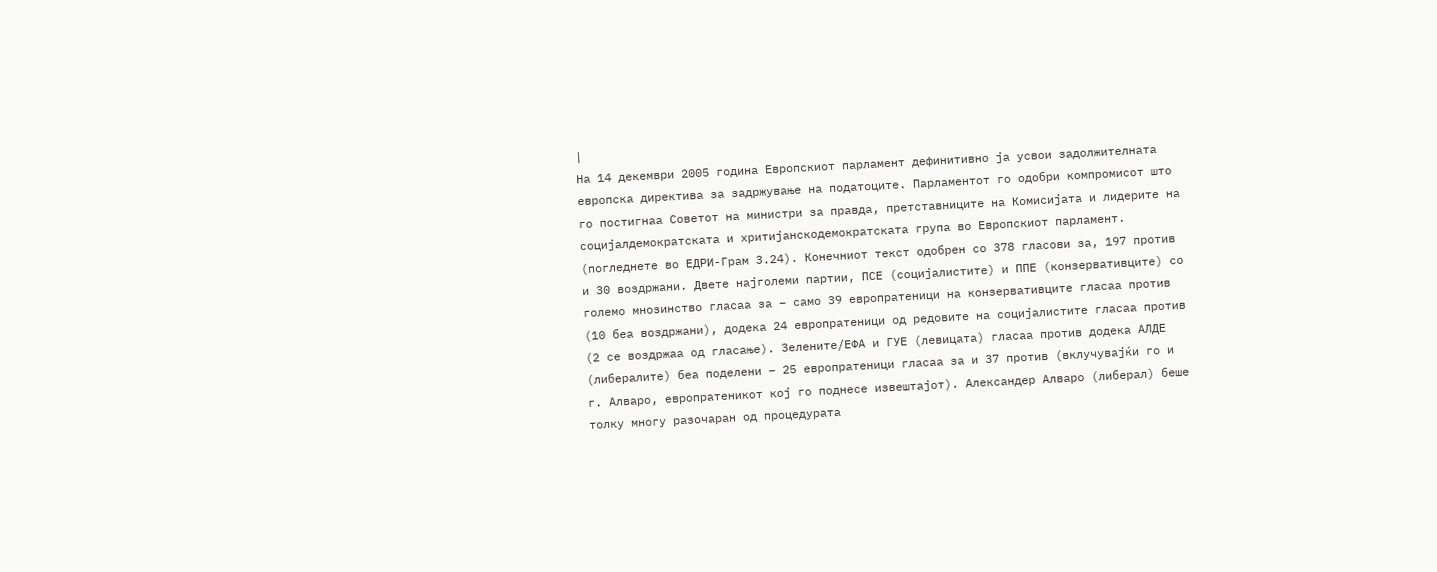|
На 14 декември 2005 година Европскиот парламент дефинитивно ја усвои задолжителната европска директива за задржување на податоците. Парламентот го одобри компромисот што го постигнаа Советот на министри за правда, претставниците на Комисијата и лидерите на социјалдемократската и хритијанскодемократската група во Европскиот парламент. (погледнете во ЕДРИ-Грам 3.24). Конечниот текст одобрен со 378 гласови за, 197 против и 30 воздржани. Двете најголеми партии, ПСЕ (социјалистите) и ППЕ (конзервативците) со големо мнозинство гласаа за – само 39 европратеници на конзервативците гласаа против (10 беа воздржани), додека 24 европратеници од редовите на социјалистите гласаа против (2 се воздржаа од гласање). Зелените/ЕФА и ГУЕ (левицата) гласаа против додека АЛДЕ (либералите) беа поделени – 25 европратеници гласаа за и 37 против (вклучувајќи го и г. Алваро, европратеникот кој го поднесе извештајот). Александер Алваро (либерал) беше толку многу разочаран од процедурата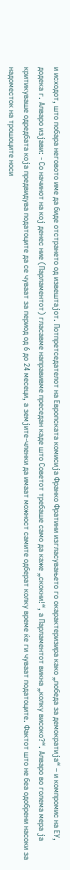и исходот, што побара неговото име да биде отстрането од извештајот. Потпретседателот на Европската комисија Франко Фратини изгласувањето го окарактеризира како „победа за демократија“ – и компромис на ЕУ, додека г. Алваро изјави: - Со начинот на кој денес ние (Парламентот) гласавме направивме преседан каде што Советот требаше само да каже „скокни!“, а Парламентот викна „колку високо?“. Алваро во голема мера ја критикуваше одредбата која предвидува податоците да се чуваат за период од 6 до 24 месеци, а земјите-членки да имаат можност самите одберат колку време ќе ги чуваат податоците. Фактот што не беа одобрени насоки за надоместок на трошоците носи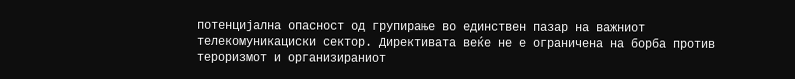потенцијална опасност од групирање во единствен пазар на важниот телекомуникациски сектор. Директивата веќе не е ограничена на борба против тероризмот и организираниот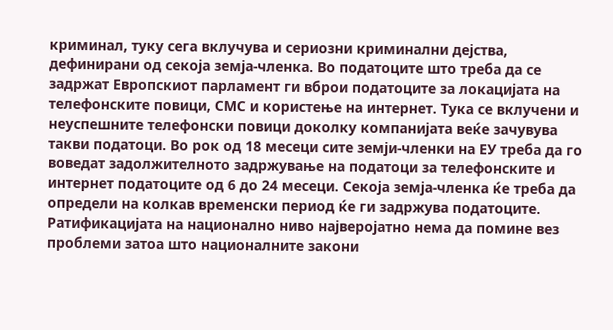криминал, туку сега вклучува и сериозни криминални дејства, дефинирани од секоја земја-членка. Во податоците што треба да се задржат Европскиот парламент ги вброи податоците за локацијата на телефонските повици, СМС и користење на интернет. Тука се вклучени и неуспешните телефонски повици доколку компанијата веќе зачувува такви податоци. Во рок од 18 месеци сите земји-членки на ЕУ треба да го воведат задолжителното задржување на податоци за телефонските и интернет податоците од 6 до 24 месеци. Секоја земја-членка ќе треба да определи на колкав временски период ќе ги задржува податоците. Ратификацијата на национално ниво најверојатно нема да помине вез проблеми затоа што националните закони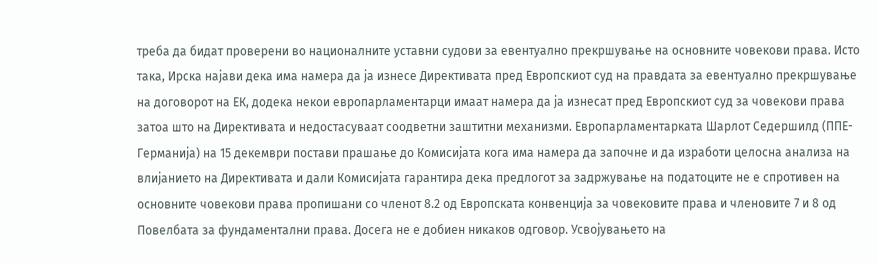треба да бидат проверени во националните уставни судови за евентуално прекршување на основните човекови права. Исто така, Ирска најави дека има намера да ја изнесе Директивата пред Европскиот суд на правдата за евентуално прекршување на договорот на ЕК, додека некои европарламентарци имаат намера да ја изнесат пред Европскиот суд за човекови права затоа што на Директивата и недостасуваат соодветни заштитни механизми. Европарламентарката Шарлот Седершилд (ППЕ-Германија) на 15 декември постави прашање до Комисијата кога има намера да започне и да изработи целосна анализа на влијанието на Директивата и дали Комисијата гарантира дека предлогот за задржување на податоците не е спротивен на основните човекови права пропишани со членот 8.2 од Европската конвенција за човековите права и членовите 7 и 8 од Повелбата за фундаментални права. Досега не е добиен никаков одговор. Усвојувањето на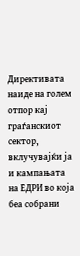Директивата наиде на голем отпор кај граѓанскиот сектор, вклучувајќи ја и кампањата на ЕДРИ во која беа собрани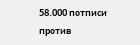58.000 потписи против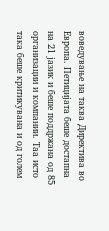воведување на таква Директива во Европа. Петицијата беше достапна на 21 јазик и беше поддржана од 85 организации и компании. Таа исто така беше критикувана и од голем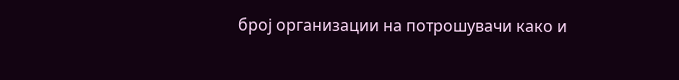број организации на потрошувачи како и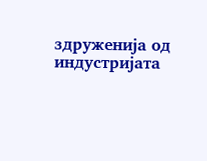здруженија од индустријата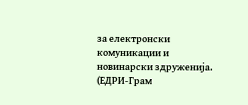за електронски комуникации и новинарски здруженија. (ЕДРИ-Грам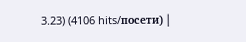3.23) (4106 hits/посети) |